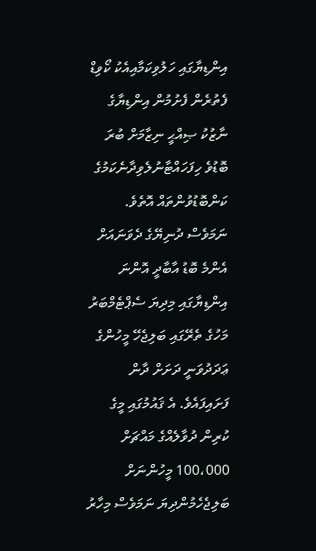އިންޑިޔާގައި ހަލުވިކަމާއިއެކު ކޯވިޑް ފެތުރެން ފެށުމުން އިންޑިޔާގެ ނާޒުކު ޞިއްޙީ ނިޒާމަށް ބުރަ ބޮޑުވެ ހިފަހައްޓާނުލެވިދާނެކަމުގެ ކަންބޮޑުވުންތައް އޮތެވެ. ނަމަވެސް ދުނިޔޭގެ ދެވަނައަށް އެންމެ ބޮޑު އާބާދީ އޮންނަ އިންޑިޔާގައި މިދިޔަ ސެޕްޓެމްބަރު މަހުގެ ތެރޭގައި ބަލިޖެހޭ މީހުންގެ ޢަދަދުވަނީ ދަށަށް ދާން ފަށައިފައެވެ. އެ ޤައުމުގައި މީގެ ކުރިން ދުވާލެއްގެ މައްޗަށް 100،000 މީހުންނަށް ބަލިޖެހެމުންދިޔަ ނަމަވެސް މިހާރު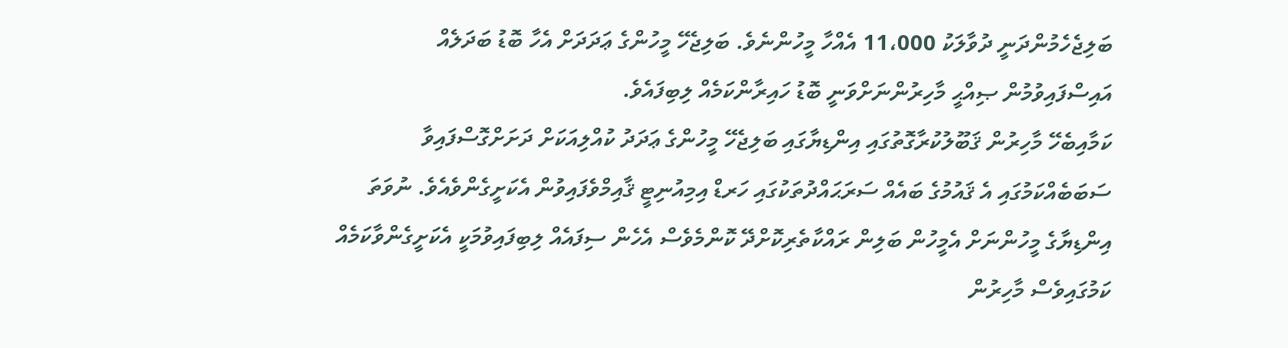ބަލިޖެހެމުންދަނީ ދުވާލަކު 11،000 އެއްހާ މީހުންނެވެ. ބަލިޖެހޭ މީހުންގެ ޢަދަދަށް އެހާ ބޮޑު ބަދަލެއް އައިސްފައިވުމުން ޞިއްޙީ މާހިރުންނަށްވަނީ ބޮޑު ހައިރާންކަމެއް ލިބިފައެވެ.
ކަމާއިބެހޭ މާހިރުން ޤަބޫލުކުރާގޮތުގައި އިންޑިޔާގައި ބަލިޖެހޭ މީހުންގެ ޢަދަދު ކުއްލިއަކަށް ދަށަށްގޮސްފައިވާ ސަބަބެއްކަމުގައި އެ ޤައުމުގެ ބައެއް ސަރަޙައްދުތަކުގައި ހަރޑް އިމިއުނިޓީ ޤާއިމްވެފައިވުން އެކަށީގެންވެއެވެ. ނުވަތަ އިންޑިޔާގެ މީހުންނަށް އެމީހުން ބަލިން ރައްކާތެރިކޮށްދޭ ކޮންމެވެސް އެހެން ސިފައެއް ލިބިފައިވުމަކީ އެކަށީގެންވާކަމެއް ކަމުގައިވެސް މާހިރުން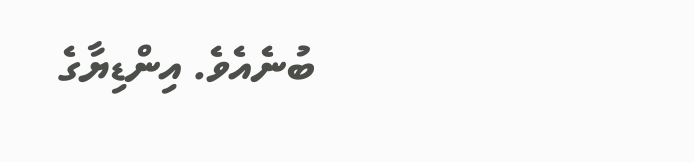ބުނެއެވެ. އިންޑިޔާގެ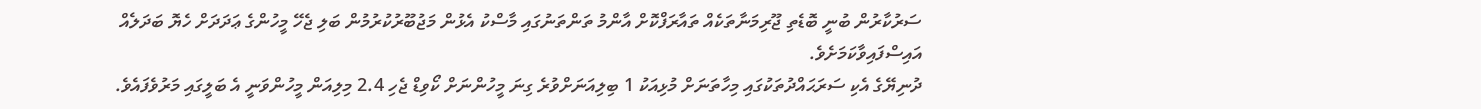ސަރުކާރުން ބުނީ ބޮޑެތި ޖޫރިމަނާތަކެއް ތައާރަފްކޮށް އާންމު ތަންތަނުގައި މާސްކު އެޅުން މަޖުބޫރުކުރުމުން ބަލި ޖެހޭ މީހުންގެ ޢަދަދަށް ހެޔޮ ބަދަލެއް އައިސްފައިވާކަމަށެވެ.
ދުނިޔޭގެ އެކި ސަރަޙައްދުތަކުގައި މިހާތަނަށް މުޅިއަކު 1 ބިލިއަނަށްވުރެ ގިނަ މީހުންނަށް ކޯވިޑް ޖެހި 2.4 މިލިއަން މީހުންވަނީ އެ ބަލީގައި މަރުވެފައެވެ.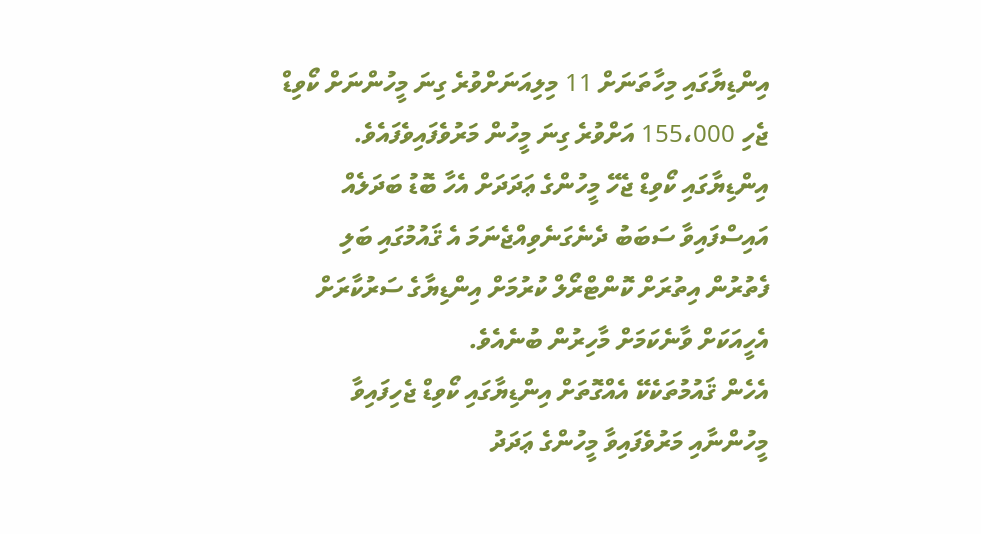އިންޑިޔާގައި މިހާތަނަށް 11 މިލިއަނަށްވުރެ ގިނަ މީހުންނަށް ކޯވިޑް ޖެހި 155،000 އަށްވުރެ ގިނަ މީހުން މަރުވެފައިވެފައެވެ. އިންޑިޔާގައި ކޯވިޑް ޖެހޭ މީހުންގެ ޢަދަދަށް އެހާ ބޮޑު ބަދަލެއް އައިސްފައިވާ ސަބަބު ދެނެގަނެވިއްޖެނަމަ އެ ޤައުމުގައި ބަލި ފެތުރުން އިތުރަށް ކޮންޓްރޯލް ކުރުމަށް އިންޑިޔާގެ ސަރުކާރަށް އެހީއަކަށް ވާނެކަމަށް މާހިރުން ބުނެއެވެ.
އެހެން ޤައުމުތަކެކޭ އެއްގޮތަށް އިންޑިޔާގައި ކޯވިޑް ޖެހިފައިވާ މީހުންނާއި މަރުވެފައިވާ މީހުންގެ ޢަދަދު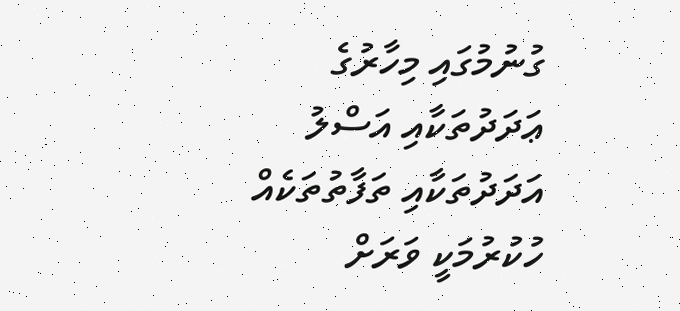ގުނުމުގައި މިހާރުގެ ޢަދަދުތަކާއި އަސްލު އަދަދުތަކާއި ތަފާތުތަކެއް ހުކުރުމަކީ ވަރަށް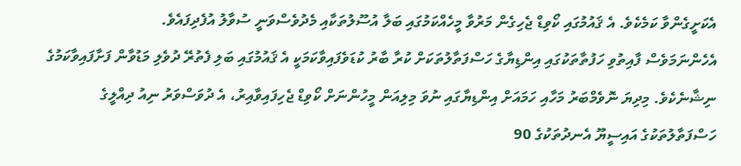އެކަށީގެންވާ ކަމެކެވެ. އެ ޤައުމުގައި ކޯވިޑް ޖެހިގެން މަރުވާ މީހެއްކަމުގައި ބަލާ އުސޫލުތަކާއި މެދުވެސްވަނީ ސުވާލު އުފެދިފައެވެ.
އެހެންނަމަވެސް ފާއިތުވި ހަފުތާތަކުގައި އިންޑިޔާގެ ހަސްފަތާލުތަކަށް ކުރާ ބާރު ކުޑަވެފައިވާކަމަކީ އެ ޤައުމުގައި ބަލި ފެތުރޭ ދުވެލި މަޑުވާން ފަށާފައިވާކަމުގެ ނިޝާނެކެވެ. މިދިޔަ ނޮވެމްބަރު މަހާއި ހަމައަށް އިންޑިޔާގައި ނުވަ މިލިއަން މީހުންނަށް ކޯވިޑް ޖެހިފައިވާއިރު، އެ ދުވަސްވަރު ނިއު ދިއްލީގެ ހަސްފަތާލުތަކުގެ އައިސީޔޫ އެނދުތަކުގެ 90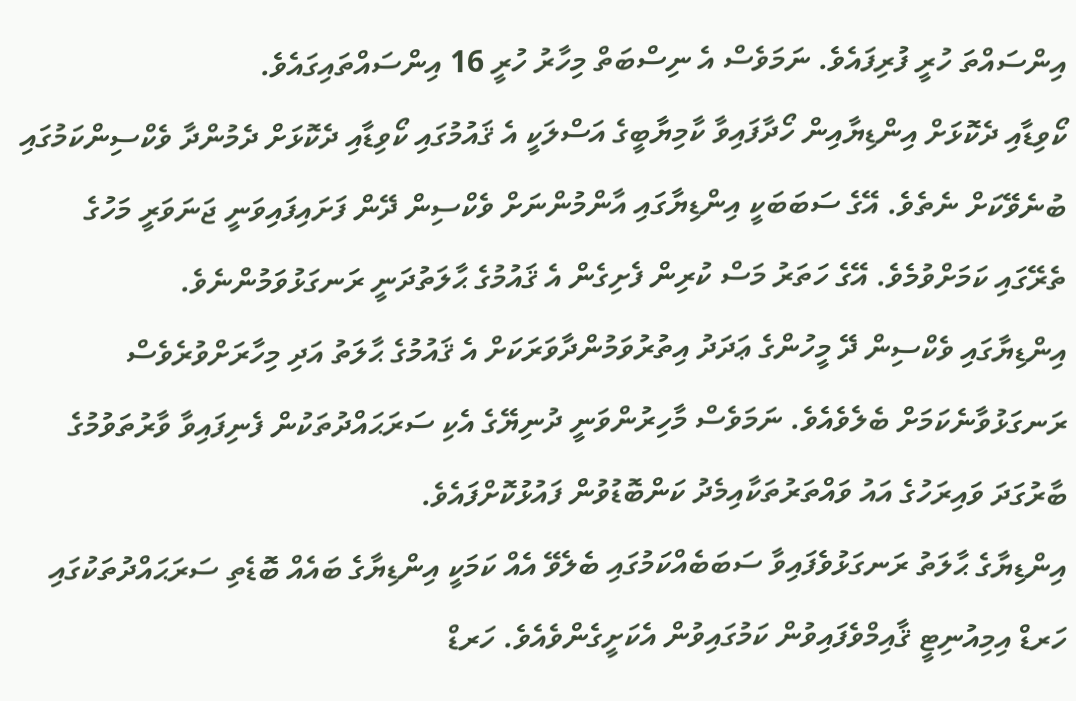އިންސައްތަ ހުރީ ފުރިފައެވެ. ނަމަވެސް އެ ނިސްބަތް މިހާރު ހުރީ 16 އިންސައްތައިގައެވެ.
ކޯވިޑާއި ދެކޮޅަށް އިންޑިޔާއިން ހޯދާފައިވާ ކާމިޔާބީގެ އަސްލަކީ އެ ޤައުމުގައި ކޯވިޑާއި ދެކޮޅަށް ދެމުންދާ ވެކްސިންކަމުގައި ބުނެވޭކަށް ނެތެވެ. އޭގެ ސަބަބަކީ އިންޑިޔާގައި އާންމުންނަށް ވެކްސިން ދޭން ފަށައިފައިވަނީ ޖަނަވަރީ މަހުގެ ތެރޭގައި ކަމަށްވުމެވެ. އޭގެ ހަތަރު މަސް ކުރިން ފެށިގެން އެ ޤައުމުގެ ޙާލަތުދަނީ ރަނގަޅުވަމުންނެވެ.
އިންޑިޔާގައި ވެކްސިން ދޭ މީހުންގެ ޢަދަދު އިތުރުވަމުންދާވަރަކަށް އެ ޤައުމުގެ ޙާލަތު އަދި މިހާރަށްވުރެވެސް ރަނގަޅުވާނެކަމަށް ބެލެވެއެވެ. ނަމަވެސް މާހިރުންވަނީ ދުނިޔޭގެ އެކި ސަރަޙައްދުތަކުން ފެނިފައިވާ ވާރުތަވުމުގެ ބާރުގަދަ ވައިރަހުގެ އައު ވައްތަރުތަކާއިމެދު ކަންބޮޑުވުން ފައުޅުކޮށްފައެވެ.
އިންޑިޔާގެ ޙާލަތު ރަނގަޅުވެފައިވާ ސަބަބެއްކަމުގައި ބެލެވޭ އެއް ކަމަކީ އިންޑިޔާގެ ބައެއް ބޮޑެތި ސަރަޙައްދުތަކުގައި ހަރޑް އިމިއުނިޓީ ޤާއިމްވެފައިވުން ކަމުގައިވުން އެކަށީގެންވެއެވެ. ހަރޑް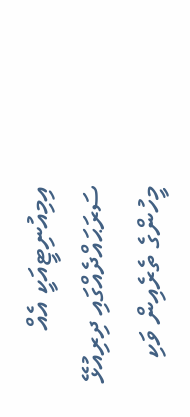އިމިއުނިޓީއަކީ އެއް ސަރަޙައްދެއްގައި ދިރިއުޅޭ މީހުންގެ ތެރެއިން ވަކި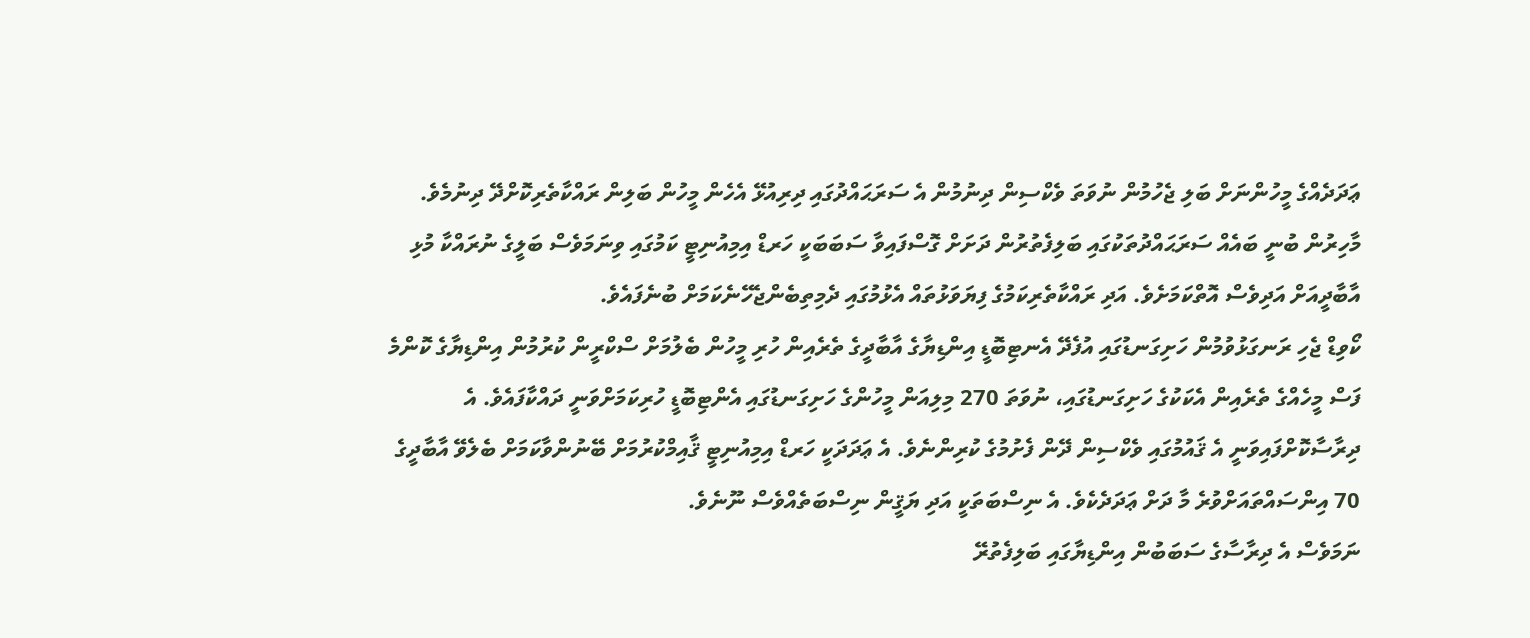ޢަދަދެއްގެ މީހުންނަށް ބަލި ޖެހުމުން ނުވަތަ ވެކްސިން ދިނުމުން އެ ސަރަޙައްދުގައި ދިރިއުޅޭ އެހެން މީހުން ބަލިން ރައްކާތެރިކޮށްދޭ ދިނުމެވެ.
މާހިރުން ބުނީ ބައެއް ސަރަޙައްދުތަކުގައި ބަލިފެތުރުން ދަށަށް ގޮސްފައިވާ ސަބަބަކީ ހަރޑް އިމިއުނިޓީ ކަމުގައި ވިނަމަވެސް ބަލީގެ ނުރައްކާ މުޅި އާބާދީއަށް އަދިވެސް އޮތްކަމަށެވެ. އަދި ރައްކާތެރިކަމުގެ ފިޔަވަޅުތައް އެޅުމުގައި ދެމިތިބެންޖެހޭނެކަމަށް ބުނެފައެވެ.
ކޯވިޑް ޖެހި ރަނގަޅުވުމުން ހަށިގަނޑުގައި އުފެދޭ އެނޓިބޮޑީ އިންޑިޔާގެ އާބާދީގެ ތެރެއިން ހުރި މީހުން ބެލުމަށް ސްކްރީން ކުރުމުން އިންޑިޔާގެ ކޮންމެ ފަސް މީހެއްގެ ތެރެއިން އެކަކުގެ ހަށިގަނޑުގައި، ނުވަތަ 270 މިލިއަން މީހުންގެ ހަށިގަނޑުގައި އެންޓިބޮޑީ ހުރިކަމަށްވަނީ ދައްކާފައެވެ. އެ ދިރާސާކޮށްފައިވަނީ އެ ޤައުމުގައި ވެކްސިން ދޭން ފެށުމުގެ ކުރިންނެވެ. އެ ޢަދަދަކީ ހަރޑް އިމިއުނިޓީ ޤާއިމްކުރުމަށް ބޭނުންވާކަމަށް ބެލެވޭ އާބާދީގެ 70 އިންސައްތައަށްވުރެ މާ ދަށް ޢަދަދެކެވެ. އެ ނިސްބަތަކީ އަދި ޔަޤީން ނިސްބަތެއްވެސް ނޫނެވެ.
ނަމަވެސް އެ ދިރާސާގެ ސަބަބުން އިންޑިޔާގައި ބަލިފެތުރޭ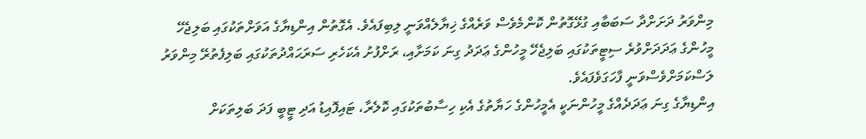މިންވަރު ދަށަށްދާ ސަބަބާއި ގުޅޭގޮތުން ކޮންމެވެސް ވަރެއްގެ ޚިޔާލެއްވަނީ ލިބިފައެވެ. އެގޮތުން އިންޑިޔާގެ އަވަށްތަކުގައި ބަލިޖެހޭ މީހުންގެ ޢަދަދަށްވުރެ ސިޓީތަކުގައި ބަލިޖެހޭ މީހުންގެ ޢަދަދު ގިނަ ކަމަށާއި، ރަށްފުށު އެކަހެރި ސަރަޙައްދުތަކުގައި ބަލިފެތުރޭ މިންވަރު ލަސްކަމަށްވެސްވަނީ ފާހަގަވެފައެވެ.
އިންޑިޔާގެ ގިނަ ޢަދަދެއްގެ މީހުންނަކީ އެމީހުންގެ ހަޔާތުގެ އެކި ހިސާބުތަކުގައި ކޮލެރާ، ޓައިފޮއިޑު އަދި ޓީބީ ފަދަ ބަލިތަކަށް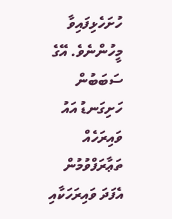ހުށަހެޅިފައިވާ މީހުންނެވެ. އޭގެ ސަބަބުން ހަށިގަނޑު އައު ވައިރަހެއް ތަޢާރަފްވުމުން އެފަދަ ވައިރަހަކާއި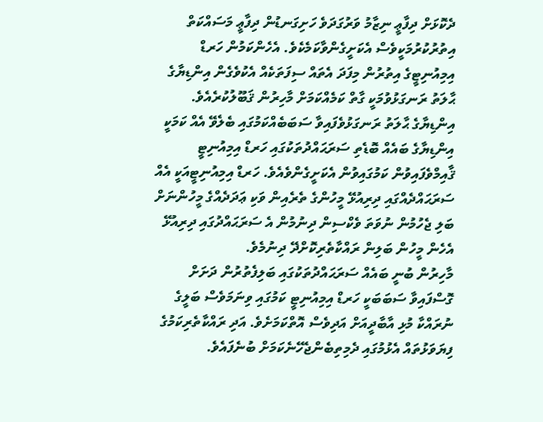ދެކޮޅަށް ދިފާޢީ ނިޒާމު ވަރުގަދަވެ ހަށިގަނޑުން ދިފާޢީ މަސައްކަތް އިތުރުކުރުމަކީވެސް އެކަށީގެންވާކަމެކެވެ. އެހެންކަމުން ހަރޑް އިމިއުނިޓީގެ އިތުރުން މިފަދަ އެތައް ސިފަތަކެއް އެކުވެގެން އިންޑިޔާގެ ޙާލަތު ރަނގަޅުވުމަކީ ގާތް ކަމެއްކަމަށް މާހިރުން ޤަބޫލުކުރެއެވެ.
އިންޑިޔާގެ ޙާލަތު ރަނގަޅުވެފައިވާ ސަބަބެއްކަމުގައި ބެލެވޭ އެއް ކަމަކީ އިންޑިޔާގެ ބައެއް ބޮޑެތި ސަރަޙައްދުތަކުގައި ހަރޑް އިމިއުނިޓީ ޤާއިމްވެފައިވުން ކަމުގައިވުން އެކަށީގެންވެއެވެ. ހަރޑް އިމިއުނިޓީއަކީ އެއް ސަރަޙައްދެއްގައި ދިރިއުޅޭ މީހުންގެ ތެރެއިން ވަކި ޢަދަދެއްގެ މީހުންނަށް ބަލި ޖެހުމުން ނުވަތަ ވެކްސިން ދިނުމުން އެ ސަރަޙައްދުގައި ދިރިއުޅޭ އެހެން މީހުން ބަލިން ރައްކާތެރިކޮށްދޭ ދިނުމެވެ.
މާހިރުން ބުނީ ބައެއް ސަރަޙައްދުތަކުގައި ބަލިފެތުރުން ދަށަށް ގޮސްފައިވާ ސަބަބަކީ ހަރޑް އިމިއުނިޓީ ކަމުގައި ވިނަމަވެސް ބަލީގެ ނުރައްކާ މުޅި އާބާދީއަށް އަދިވެސް އޮތްކަމަށެވެ. އަދި ރައްކާތެރިކަމުގެ ފިޔަވަޅުތައް އެޅުމުގައި ދެމިތިބެންޖެހޭނެކަމަށް ބުނެފައެވެ.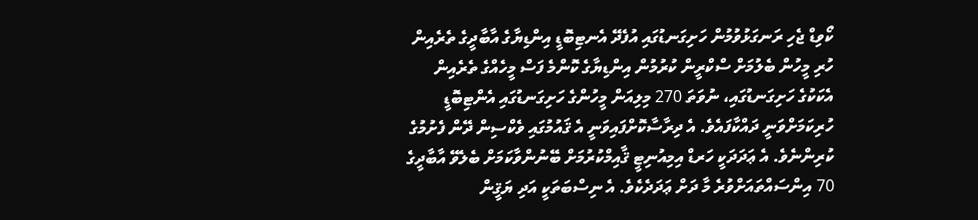ކޯވިޑް ޖެހި ރަނގަޅުވުމުން ހަށިގަނޑުގައި އުފެދޭ އެނޓިބޮޑީ އިންޑިޔާގެ އާބާދީގެ ތެރެއިން ހުރި މީހުން ބެލުމަށް ސްކްރީން ކުރުމުން އިންޑިޔާގެ ކޮންމެ ފަސް މީހެއްގެ ތެރެއިން އެކަކުގެ ހަށިގަނޑުގައި، ނުވަތަ 270 މިލިއަން މީހުންގެ ހަށިގަނޑުގައި އެންޓިބޮޑީ ހުރިކަމަށްވަނީ ދައްކާފައެވެ. އެ ދިރާސާކޮށްފައިވަނީ އެ ޤައުމުގައި ވެކްސިން ދޭން ފެށުމުގެ ކުރިންނެވެ. އެ ޢަދަދަކީ ހަރޑް އިމިއުނިޓީ ޤާއިމްކުރުމަށް ބޭނުންވާކަމަށް ބެލެވޭ އާބާދީގެ 70 އިންސައްތައަށްވުރެ މާ ދަށް ޢަދަދެކެވެ. އެ ނިސްބަތަކީ އަދި ޔަޤީން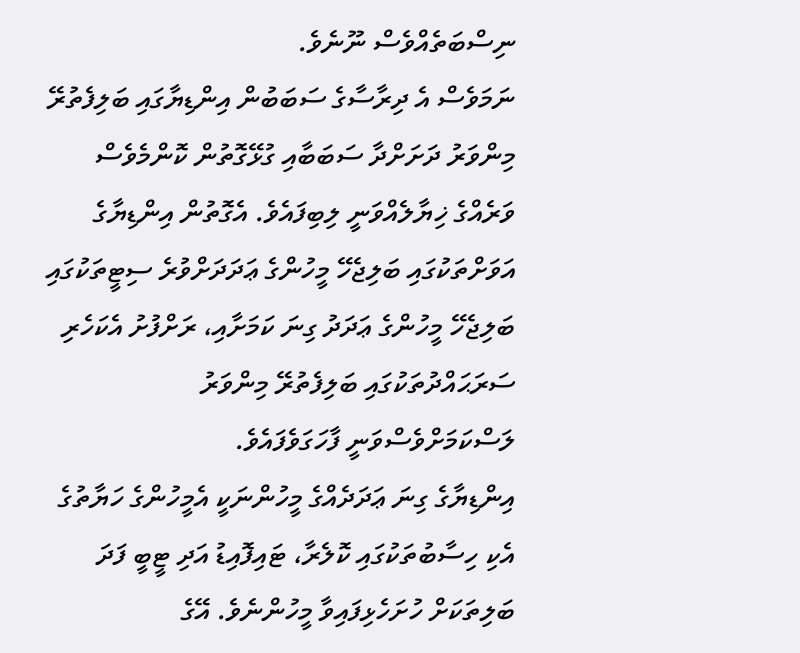ނިސްބަތެއްވެސް ނޫނެވެ.
ނަމަވެސް އެ ދިރާސާގެ ސަބަބުން އިންޑިޔާގައި ބަލިފެތުރޭ މިންވަރު ދަށަށްދާ ސަބަބާއި ގުޅޭގޮތުން ކޮންމެވެސް ވަރެއްގެ ޚިޔާލެއްވަނީ ލިބިފައެވެ. އެގޮތުން އިންޑިޔާގެ އަވަށްތަކުގައި ބަލިޖެހޭ މީހުންގެ ޢަދަދަށްވުރެ ސިޓީތަކުގައި ބަލިޖެހޭ މީހުންގެ ޢަދަދު ގިނަ ކަމަށާއި، ރަށްފުށު އެކަހެރި ސަރަޙައްދުތަކުގައި ބަލިފެތުރޭ މިންވަރު ލަސްކަމަށްވެސްވަނީ ފާހަގަވެފައެވެ.
އިންޑިޔާގެ ގިނަ ޢަދަދެއްގެ މީހުންނަކީ އެމީހުންގެ ހަޔާތުގެ އެކި ހިސާބުތަކުގައި ކޮލެރާ، ޓައިފޮއިޑު އަދި ޓީބީ ފަދަ ބަލިތަކަށް ހުށަހެޅިފައިވާ މީހުންނެވެ. އޭގެ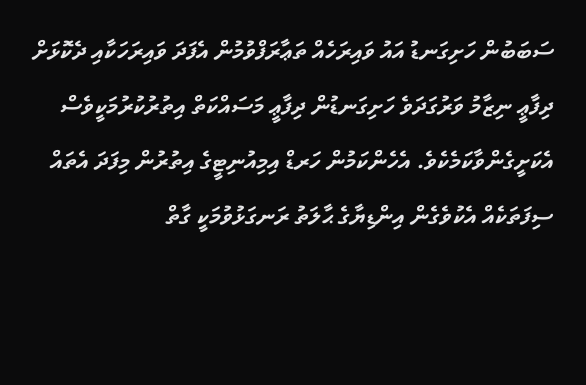ސަބަބުން ހަށިގަނޑު އައު ވައިރަހެއް ތަޢާރަފްވުމުން އެފަދަ ވައިރަހަކާއި ދެކޮޅަށް ދިފާޢީ ނިޒާމު ވަރުގަދަވެ ހަށިގަނޑުން ދިފާޢީ މަސައްކަތް އިތުރުކުރުމަކީވެސް އެކަށީގެންވާކަމެކެވެ. އެހެންކަމުން ހަރޑް އިމިއުނިޓީގެ އިތުރުން މިފަދަ އެތައް ސިފަތަކެއް އެކުވެގެން އިންޑިޔާގެ ޙާލަތު ރަނގަޅުވުމަކީ ގާތް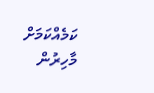ކަމެއްކަމަށް މާހިރުން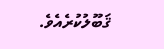ޤަބޫލުކުރެއެވެ.